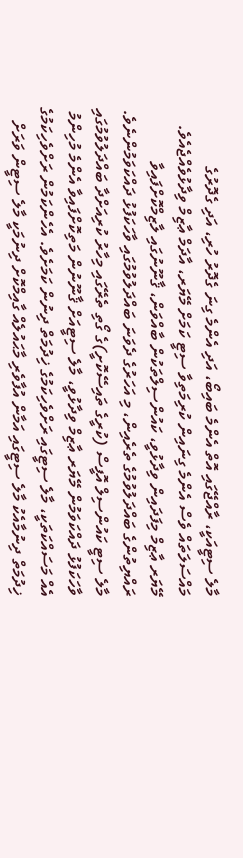މާލެ ސިޓީއަކީ، ރާއްޖޭގައި އޮތް އެންމެ ބައިބޯ، އަދި އެންމެ ގިނަ ގެދޮރު ހުރި، އަދި ގެދޮރުގެ މައްސަލަތައް ވެސް އެންމެ ގިނައިން ކުރިމަތިވާ ސިޓީ ކަމަށް މޭޔަރ، އާދަމް ޢާޒިމް ވިދާޅުވެއްޖެއެވެ.
މޭޔަރ ޢާޒިމް މިފަދައިން ވިދާޅުވީ، ކައުންސިލްތަކުން ބާއްވަން، ޤާނޫނުގައި ލާޒިމްކޮށްފައިވާ ރައްޔިތުންގެ ބައްދަލުވުމުގެ ތެރެއިން، މި އަހަރުގެ ދެވަނަ ބައްދަލުވުމުގައި ވާހަކަފުޅު ދައްކަވަމުންނެވެ.
މާލެ ސިޓީ ކައުންސިލް އޮފީސް (ކުރީގެ ތައިސޭކޮށީ)ގެ ގޯތި ތެރޭގައި މިހާރު ކުރިއަށްދާ ބައްދަލުވުމުގައި ވާހަކަފުޅު ދައްކަވަމުން މޭޔަރ ޢާޒިމް ވިދާޅުވީ، މާލެ ސިޓީއަށް ޤާނޫނުން މަތިކޮށްފައިވާ އެންމެ މުހިންމު އެއް މަސައްކަތަކީ، މާލެ ސިޓީގައި ރަށްވެހިކަމުގެ ޚިދުމަތް ދިނުން ކަމަށެވެ. އެހެންކަމުން ރަށްވެހިކަމުގެ ޚިދުމަތް ދިނުމާއެކު މާލެ ސިޓީގައި އަމާން އުފާވެރި މާޙައުލެއް ގާއިމްކޮށް ދިނުމަކީ މާލެ ސިޓީން ވަރަށް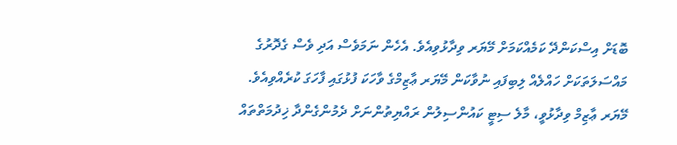ބޮޑަށް އިސްކަންދޭ ކަމެއްކަމަށް މޭޔަރ ވިދާޅުވިއެވެ. އެހެން ނަމަވެސް އަދި ވެސް ގެދޮރުގެ މައްސަލަތަކަށް ހައްލެއް ލިބިފައި ނުވާކަން މޭޔަރ ޢާޒިމްގެ ވާހަކަ ފުޅުގައި ފާހަގަ ކުރެއްވިއެވެ.
މޭޔަރ ޢާޒިމް ވިދާޅުވީ، މާލެ ސިޓީ ކައުންސިލުން ރައްޔިތުންނަށް ދެމުންގެންދާ ޚިދުމަތްތައް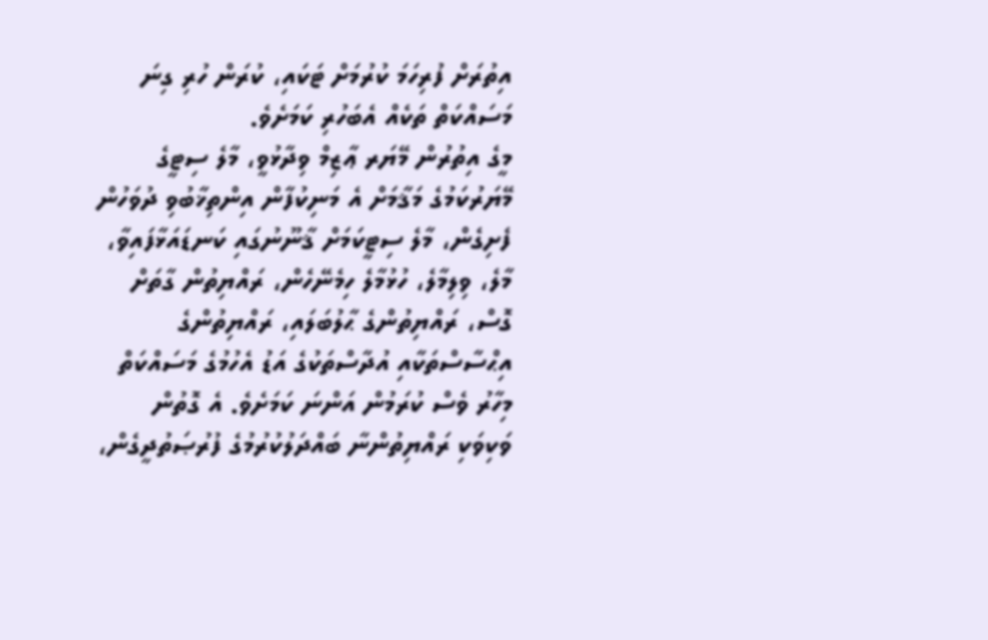އިތުރަށް ފުރިހަމަ ކުރުމަށް ޓަކައި، ކުރަން ހުރި ގިނަ މަސައްކަތް ތަކެއް އެބަހުރި ކަމަށެވެ.
މީގެ އިތުރުން މޭޔަރ ޢާޒިމް ވިދާޅުވީ، މާލެ ސިޓީގެ މޭޔަރުކަމުގެ މަޤާމަށް އެ މަނިކުފާން އިންތިޚާބުވި ދުވަހުން ފެށިގެން، މާލެ ސިޓީކަމަށް ޤާނޫނުގައި ކަނޑައަޅާފައިވާ، މާލެ، ވިލިމާލެ، ހުޅުމާލެ ހިމެނޭހެން، ރައްޔިތުން ގާތަށް ގޮސް، ރައްޔިތުންގެ ޙާލުބަލައި، ރައްޔިތުންގެ އިޙްސާސްތަކާއި އުދާސްތަކުގެ އަޑު އެހުމުގެ މަސައްކަތް މިހާރު ވެސް ކުރަމުން އަންނަ ކަމަށެވެ. އެ ގޮތުން ވަކިވަކި ރައްޔިތުންނާ ބައްދަލުކުރުމުގެ ފުރުޞަތުދީގެން،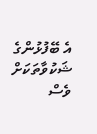އެ ބޭފުޅުންގެ ޝަކުވާތަކަށް ވެސް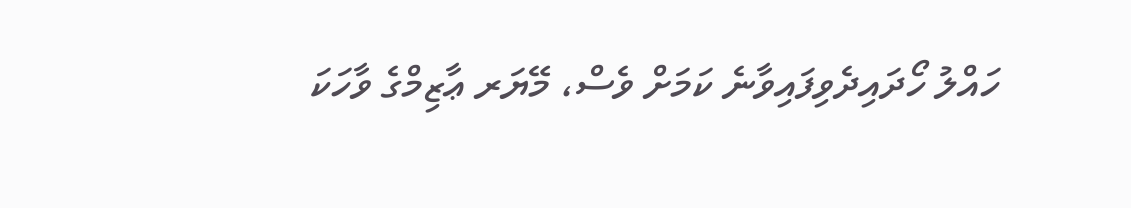ހައްލު ހޯދައިދެވިފައިވާނެ ކަމަށް ވެސް، މޭޔަރ ޢާޒިމްގެ ވާހަކަ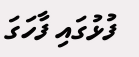ފުޅުގައި ފާހަގަ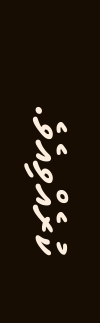ކުރެއްވިއެވެ.